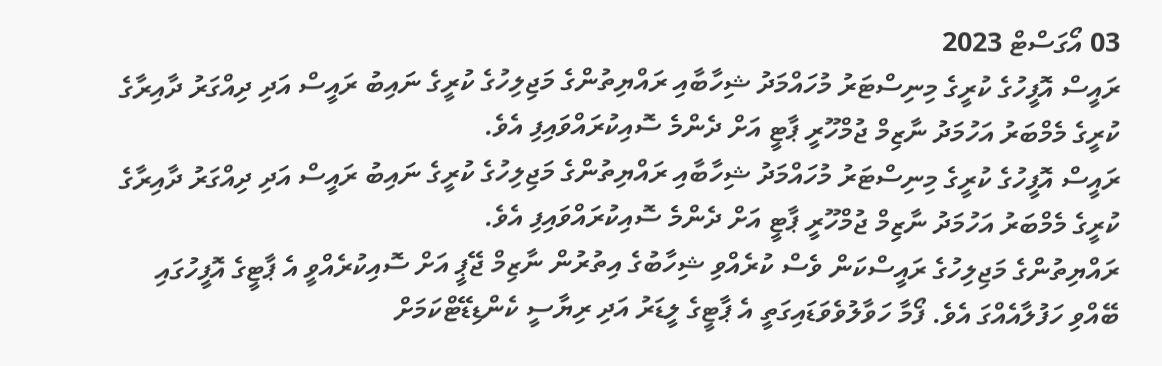03 އޯގަސްޓް 2023
ރައީސް އޮފީހުގެ ކުރީގެ މިނިސްޓަރު މުހައްމަދު ޝިހާބާއި ރައްޔިތުންގެ މަޖިލިހުގެ ކުރީގެ ނައިބު ރައީސް އަދި ދިއްގަރު ދާއިރާގެ ކުރީގެ މެމްބަރު އަހުމަދު ނާޒިމް ޖުމްހޫރީ ޕާޓީ އަށް ދެންމެ ސޮއިކުރައްވައިފި އެވެ.
ރައީސް އޮފީހުގެ ކުރީގެ މިނިސްޓަރު މުހައްމަދު ޝިހާބާއި ރައްޔިތުންގެ މަޖިލިހުގެ ކުރީގެ ނައިބު ރައީސް އަދި ދިއްގަރު ދާއިރާގެ ކުރީގެ މެމްބަރު އަހުމަދު ނާޒިމް ޖުމްހޫރީ ޕާޓީ އަށް ދެންމެ ސޮއިކުރައްވައިފި އެވެ.
ރައްޔިތުންގެ މަޖިލިހުގެ ރައީސްކަން ވެސް ކުރެއްވި ޝިހާބުގެ އިތުރުން ނާޒިމް ޖޭޕީ އަށް ސޮއިކުރެއްވީ އެ ޕާޓީގެ އޮފީހުގައި ބޭއްވި ހަފުލާއެއްގަ އެވެ. ފޯމާ ހަވާލުވެވަޑައިގަތީ އެ ޕާޓީގެ ލީޑަރު އަދި ރިޔާސީ ކެންޑިޑޭޓްކަމަށް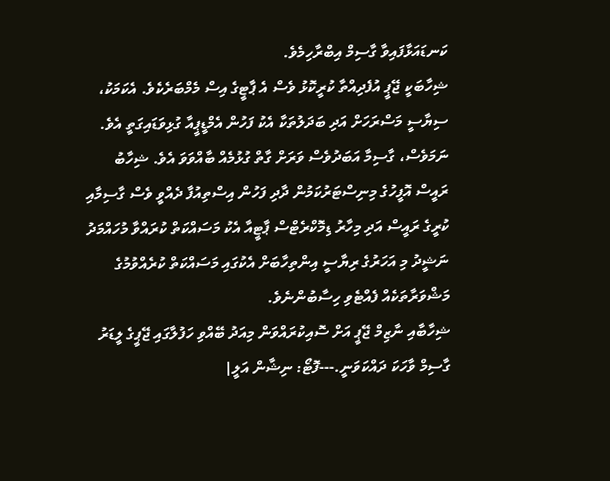ކަނޑައަޅާފައިވާ ގާސިމް އިބްރާހިމެވެ.
ޝިހާބަކީ ޖޭޕީ އުފެދިއްތާ ކުރީކޮޅު ވެސް އެ ޕާޓީގެ އިސް މެމްބަރެކެވެ. އެކަމަކު، ސިޔާސީ މަސްރަހަށް އަދި ބަދަލުތަކާ އެކު ފަހުން އެމްޑީޕީއާ ގުޅިވަޑައިގަތީ އެވެ. ނަމަވެސް، ގާސިމާ އަބަދުވެސް ވަރަށް ގާތް ގުޅުމެއް ބާއްވަވަ އެވެ. ޝިހާބު ރައީސް އޮފީހުގެ މިނިސްޓަރުކަމުން ދާދި ފަހުން އިސްތިއުފާ ދެއްވީ ވެސް ގާސިމާއި ކުރީގެ ރައީސް އަދި މިހާރު ޑިމޮކްރެޓްސް ޕާޓީއާ އެކު މަސައްކަތް ކުރައްވާ މުހައްމަދު ނަޝީދު މި އަހަރުގެ ރިޔާސީ އިންތިހާބަށް އެކުގައި މަސައްކަތް ކުރެއްވުމުގެ މަޝްވަރާތަކެއް ފެއްޓެވި ހިސާބުންނެވެ.
ޝިހާބާއި ނާޒިމް ޖޭޕީ އަށް ސޮއިކުރައްވަން މިއަދު ބޭއްވި ހަފުލާގައި ޖޭޕީގެ ލީޑަރު ގާސިމް ވާހަކަ ދައްކަވަނީ.---ފޮޓޯ: ނިޝާން އަލީ|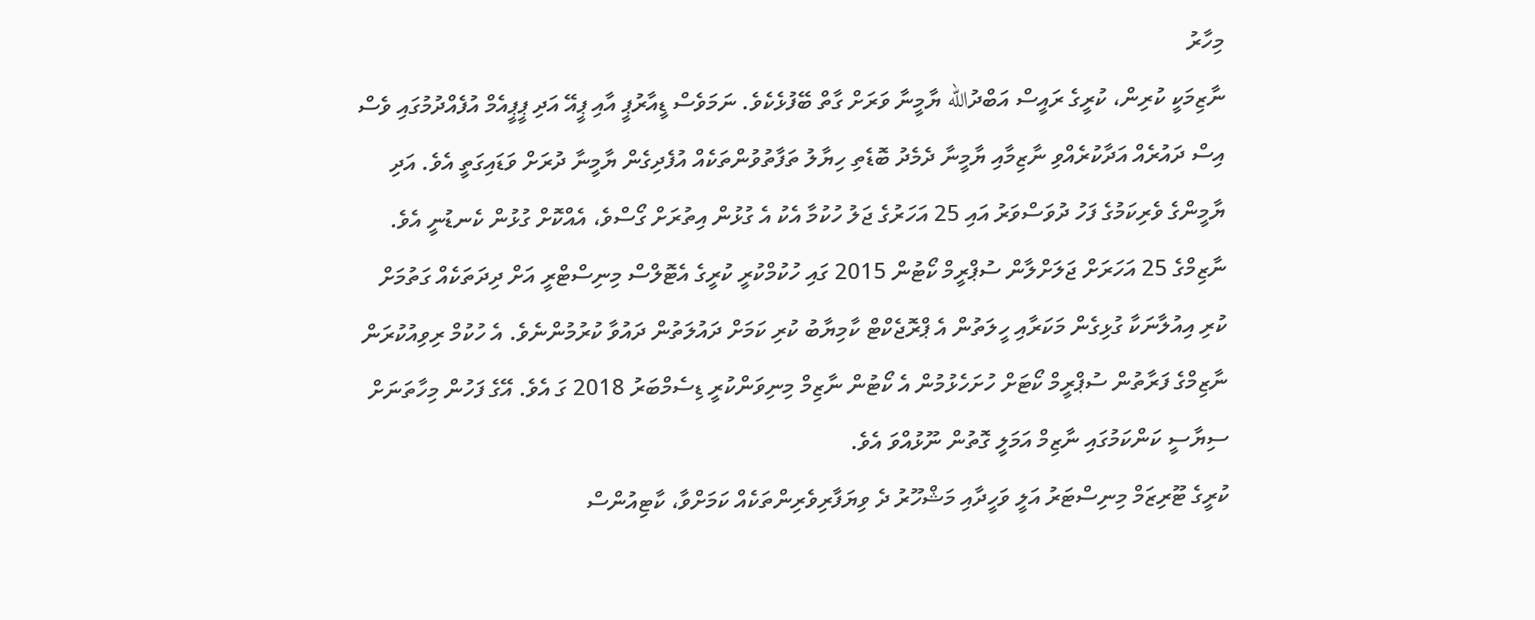މިހާރު
ނާޒިމަކީ ކުރިން، ކުރީގެ ރައީސް އަބްދުالله ޔާމީނާ ވަރަށް ގާތް ބޭފުޅެކެވެ. ނަމަވެސް ޑީއާރުޕީ އާއި ޕީއޭ އަދި ޕީޕީއެމް އުފެއްދުމުގައި ވެސް އިސް ދައުރެއް އަދާކުރެއްވި ނާޒިމާއި ޔާމީނާ ދެމެދު ބޮޑެތި ހިޔާލު ތަފާތުވުންތަކެއް އުފެދިގެން ޔާމީނާ ދުރަށް ވަޑައިގަތީ އެވެ. އަދި ޔާމީންގެ ވެރިކަމުގެ ފަހު ދުވަސްވަރު އައި 25 އަހަރުގެ ޖަލު ހުކުމާ އެކު އެ ގުޅުން އިތުރަށް ގޯސްވެ، އެއްކޮށް ގުޅުން ކެނޑުނީ އެވެ.
ނާޒިމްގެ 25 އަހަރަށް ޖަލަށްލާން ސުޕްރީމް ކޯޓުން 2015 ގައި ހުކުމްކުރީ ކުރީގެ އެޓޮލްސް މިނިސްޓްރީ އަށް ދިދަތަކެއް ގަތުމަށް ކުރި އިއުލާނަކާ ގުޅިގެން މަކަރާއި ހީލަތުން އެ ޕްރޮޖެކްޓް ކާމިޔާބު ކުރި ކަމަށް ދައުލަތުން ދައުވާ ކުރުމުންނެވެ. އެ ހުކުމް ރިވިއުކުރަން ނާޒިމްގެ ފަރާތުން ސުޕްރީމް ކޯޓަށް ހުށަހެޅުމުން އެ ކޯޓުން ނާޒިމް މިނިވަންކުރީ ޑިސެމްބަރު 2018 ގަ އެވެ. އޭގެ ފަހުން މިހާތަނަށް ސިޔާސީ ކަންކަމުގައި ނާޒިމް އަމަލީ ގޮތުން ނޫޅުއްވަ އެވެ.
ކުރީގެ ޓޫރިޒަމް މިނިސްޓަރު އަލީ ވަހީދާއި މަޝްހޫރު ދެ ވިޔަފާރިވެރިންތަކެއް ކަމަށްވާ، ކާޓިއުންސް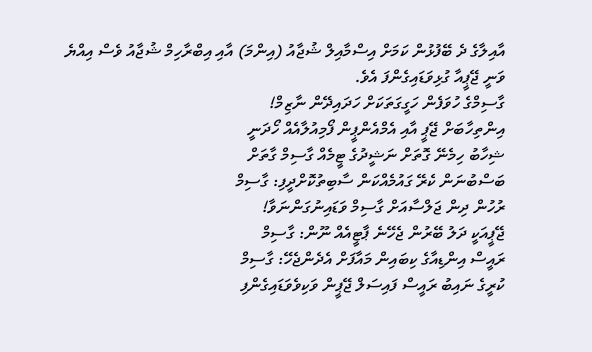އާއިލާގެ ދެ ބޭފުޅުން ކަމަށް އިސްމާއިލް ޝުޖާއު (އިންމަ) އާއި އިބްރާހިމް ޝުޖާއު ވެސް އިއްޔެ ވަނީ ޖޭޕީއާ ގުޅިވަޑައިގެންފަ އެވެ.
ގާސިމްގެ ހުވަފެން ހަގީގަތަކަށް ހަދައިދޭން ނާޒިމް!
އިންތިހާބަށް ޖޭޕީ އާއި އެމްއެންޕީން ފޯމިއުލާއެއް ހޯދަނީ
ޝިހާބު ހިމެނޭ ގޮތަށް ނަޝީދުގެ ޓީމެއް ގާސިމް ގާތަށް
ބަސްބުނަން ކެރޭ ގައުމެއްކަން ސާބިތުކޮށްދީފި: ގާސިމް
ރުހުން ދިން ޖަލްސާއަށް ގާސިމް ވަޑައިނުގަންނަވާ!
ޖޭޕީއަކީ ދަލު ބޭރުން ޖެހޭނެ ޕާޓީއެއް ނޫން: ގާސިމް
ރައީސް އިންޑިއާގެ ކިބައިން މައާފަށް އެދެންޖެހޭ: ގާސިމް
ކުރީގެ ނައިބު ރައީސް ފައިސަލް ޖޭޕީން ވަކިވެވަޑައިގެންފި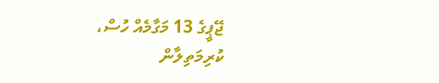ޖޭޕީގެ 13 މަގާމެއް ހުސް، ކުރިމަތިލާން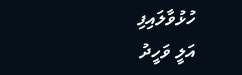ހުޅުވާލައިފި
އަލީ ވަހީދު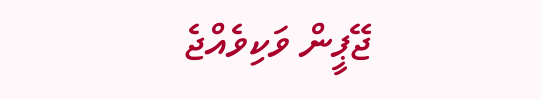ޖޭޕީން ވަކިވެއްޖެ